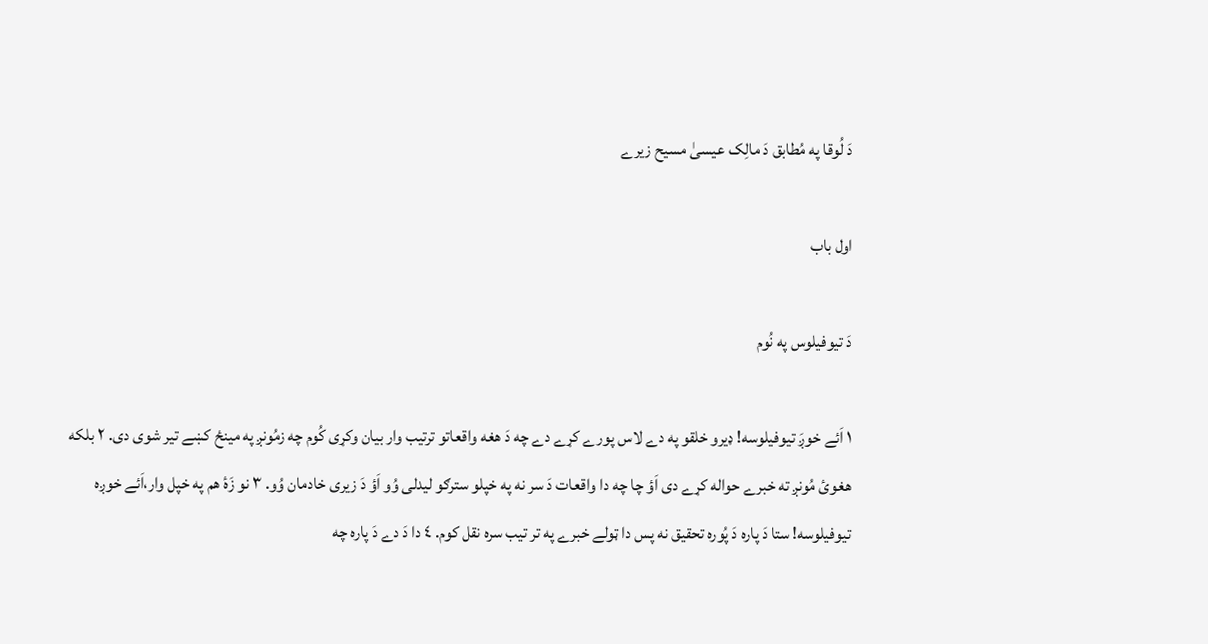دَ لُوقا په مُطابق دَ مالِک عيسىٰ مسيح زيرے

اول باب

دَ تيوفيلوس په نُوم

١ اَئے خوږَ تيوفيلوسه! ډيرو خلقو په دے لاس پورے کړے دے چه دَ هغه واقعاتو ترتيب وار بيان وکړى کُوم چه زمُونږ په مينځ کښے تير شوى دى. ٢ بلکه هغوئ مُونږ ته خبرے حواله کړے دى اَؤ چا چه دا واقعات دَ سر نه په خپلو سترګو ليدلى وُو اَؤ دَ زيرى خادمان وُو. ٣ نو زَۀ هم په خپل وار،اَئے خوږه تيوفيلوسه! ستا دَ پاره دَ پُوره تحقيق نه پس دا ټولے خبرے په تر تيب سره نقل کوم. ٤ دا دَ دے دَ پاره چه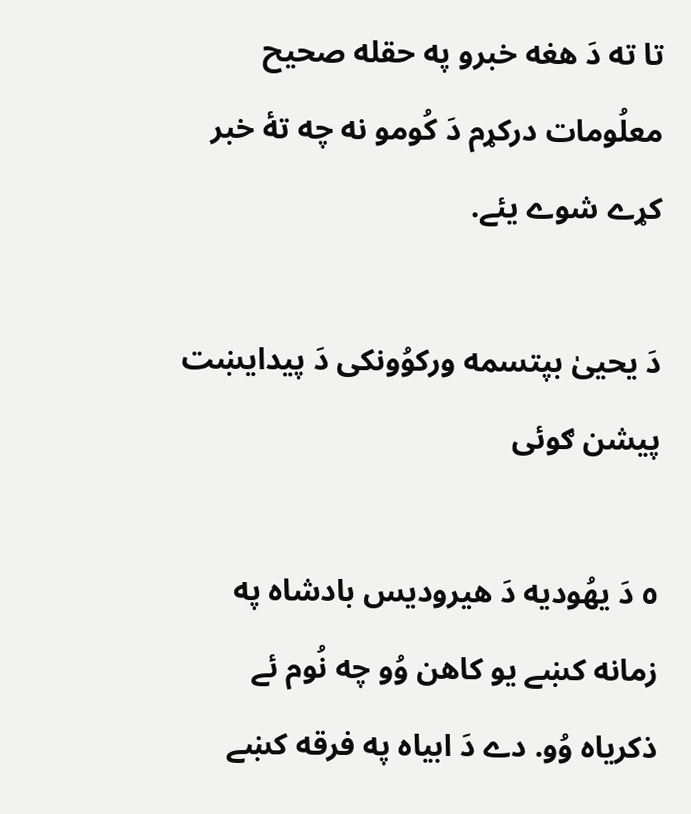تا ته دَ هغه خبرو په حقله صحيح معلُومات درکړم دَ کُومو نه چه تۀ خبر کړے شوے يئے.

دَ يحيىٰ بپتسمه ورکوُونکى دَ پيدايښت پيشن ګوئى

٥ دَ يهُوديه دَ هيروديس بادشاه په زمانه کښے يو کاهن وُو چه نُوم ئے ذکرياه وُو. دے دَ ابياه په فرقه کښے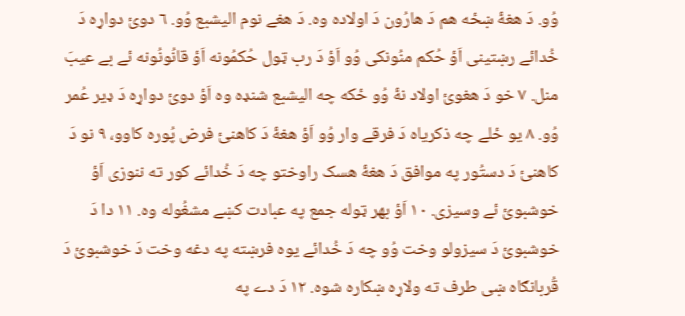وُو. دَ هغۀ ښځه هم دَ هارُون دَ اولاده وه. دَ هغے نوم اليشبع وُو. ٦ دوئ دواړه دَ خُدائے رښتينى اَؤ حُکم منُونکى وُو اَؤ دَ رب ټول حُکمُونه اَؤ قانُونُونه ئے بے عيبَ منل. ٧ خو دَ هغوئ اولاد نۀ وُو ځکه چه اليشبع شنډه وه اَؤ دوئ دواړه دَ ډير عُمر وُو. ٨ يو ځلے چه ذکرياه دَ فرقے وار وُو اَؤ هغۀ دَ کاهنئ فرض پُوره کاوو، ٩ نو دَ کاهنئ دَ دستُور په موافق دَ هغۀ هسک راوختو چه دَ خُدائے کور ته ننوزى اَؤ خوشبوئ ئے وسيزى. ١٠ اَؤ بهر ټوله جمع په عبادت کښے مشغُوله وه. ١١ دا دَ خوشبوئ دَ سيزولو وخت وُو چه دَ خُدائے يوه فرښته په دغه وخت دَ خوشبوئ دَ قُربانګاه ښى طرف ته ولاړه ښکاره شوه. ١٢ دَ دے په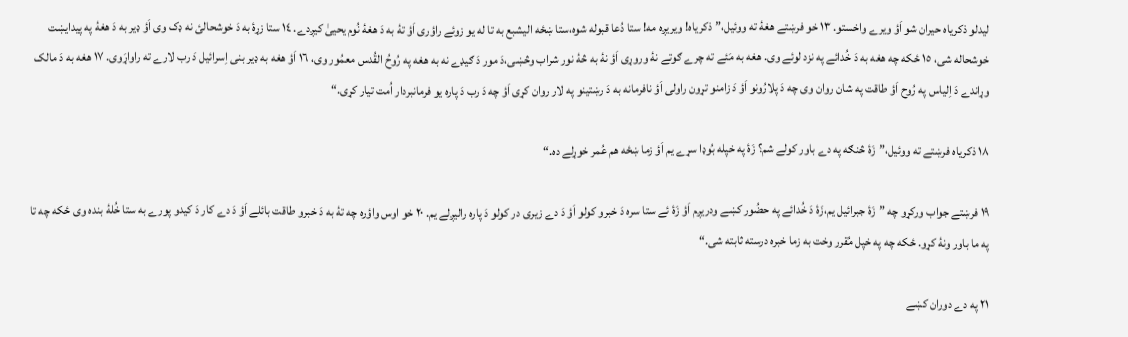ليدلو ذکرياه حيران شو اَؤ ويرے واخستو. ١٣ خو فرښتے هغۀ ته ووئيل،”ذکرياه! ويريږه مه! ستا دُعا قبوله شوه،ستا ښځه اليشبع به تا له يو زوئے راؤرى اَؤ تۀ به دَ هغۀ نُوم يحيىٰ کيږدے. ١٤ ستا زړۀ به دَ خوشحالئ نه ډک وى اَؤ ډير به دَ هغۀ په پيدايښت خوشحاله شى، ١٥ ځکه چه هغه به دَ خُدائے په نزد لوئے وى. هغه به مَئے ته چرے ګوتے نۀ وروړى اَؤ نۀ به څۀ نور شراب وڅښى،دَ مور دَ ګيډے نه به هغه په رُوحُ القُدس معمُور وى، ١٦ اَؤ هغه به ډير بنى اِسرائيل دَ رب لارے ته راواړَوى. ١٧ هغه به دَ مالک وړاندے دَ اِلياس په رُوح اَؤ طاقت په شان روان وى چه دَ پلارُونو اَؤ دَ زامنو تړون راولى اَؤ نافرمانه به دَ رښتينو په لار روان کړى اَؤ چه دَ رب دَ پاره يو فرمانبردار اُمت تيار کړى.“

١٨ ذکرياه فرښتے ته ووئيل،”زَۀ څنګه په دے باور کولے شم؟ زَۀ په خپله بُوډا سړے يم اَؤ زما ښځه هم عُمر خوړلے ده.“

١٩ فرښتے جواب ورکړو چه ”زَۀ جبرائيل يم،زَۀ دَ خُدائے په حضُور کښے ودريږم اَؤ زَۀ ئے ستا سره دَ خبرو کولو اَؤ دَ دے زيرى در کولو دَ پاره راليږلے يم. ٢٠ خو اوس واؤره چه تۀ به دَ خبرو طاقت بائلے اَؤ دَ دے کار دَ کيدو پورے به ستا خُلۀ بنده وى ځکه چه تا په ما باور ونۀ کړو. ځکه چه په خپل مُقرر وخت به زما خبره درسته ثابته شى.“

٢١ په دے دوران کښے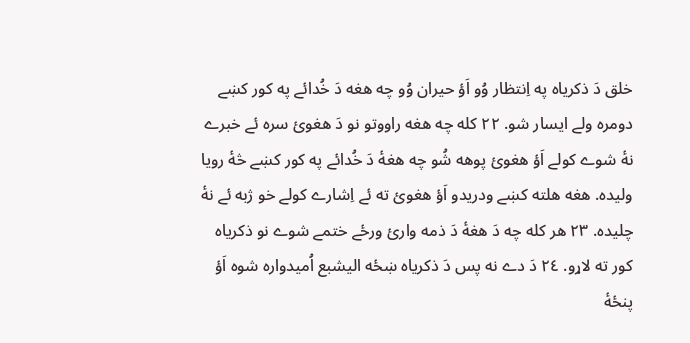خلق دَ ذکرياه په اِنتظار وُو اَؤ حيران وُو چه هغه دَ خُدائے په کور کښے دومره ولے ايسار شو. ٢٢ کله چه هغه راووتو نو دَ هغوئ سره ئے خبرے نۀ شوے کولے اَؤ هغوئ پوهه شُو چه هغۀ دَ خُدائے په کور کښے څۀ رويا وليده. هغه هلته کښے ودريدو اَؤ هغوئ ته ئے اِشارے کولے خو ژبه ئے نۀ چليده. ٢٣ هر کله چه دَ هغۀ دَ ذمه وارئ ورځے ختمے شوے نو ذکرياه کور ته لاړو. ٢٤ دَ دے نه پس دَ ذکرياه ښځه اليشبع اُميدواره شوه اَؤ پنځۀ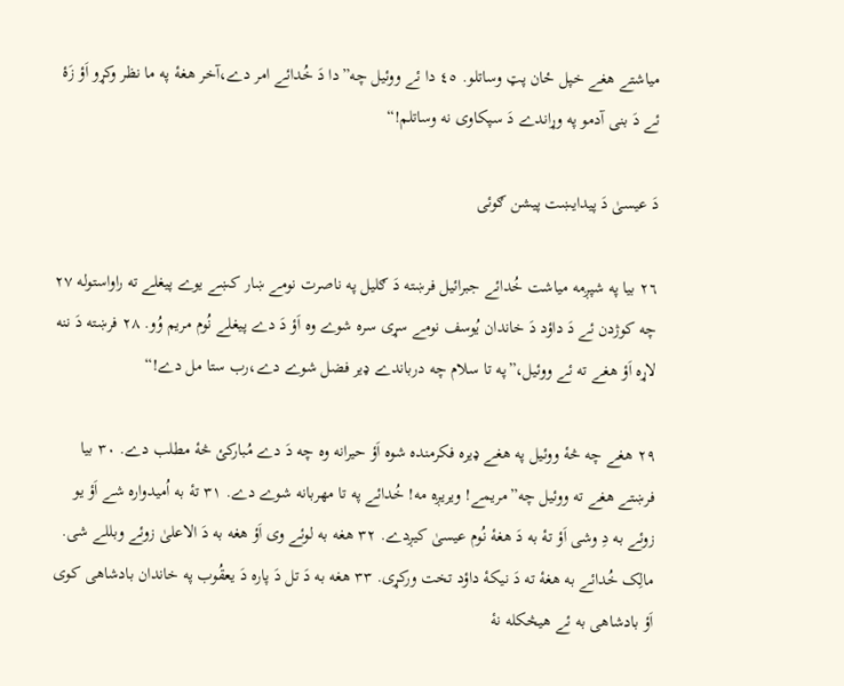مياشتے هغے خپل ځان پټ وساتلو. ٤٥ دا ئے ووئيل چه”دا دَ خُدائے امر دے،آخر هغۀ په ما نظر وکړو اَؤ زَۀ ئے دَ بنى آدمو په وړاندے دَ سپکاوى نه وساتلم!“

دَ عيسىٰ دَ پيدايښت پيشن ګوئى

٢٦ بيا په شپږمه مياشت خُدائے جبرائيل فرښته دَ ګليل په ناصرت نومے ښار کښے يوے پيغلے ته راواستوله ٢٧ چه کوژدن ئے دَ داؤد دَ خاندان يُوسف نومے سړى سره شوے وه اَؤ دَ دے پيغلے نُوم مريم وُو. ٢٨ فرښته دَ ننه لاړه اَؤ هغے ته ئے ووئيل،”په تا سلام چه درباندے ډير فضل شوے دے،رب ستا مل دے!“

٢٩ هغے چه څۀ ووئيل په هغے ډيره فکرمنده شوه اَؤ حيرانه وه چه دَ دے مُبارکئ څۀ مطلب دے. ٣٠ بيا فرښتے هغے ته ووئيل چه”مريمے! ويريږه مه! خُدائے په تا مهربانه شوے دے. ٣١ تۀ به اُميدواره شے اَؤ يو زوئے به دِ وشى اَؤ تۀ به دَ هغۀ نُوم عيسىٰ کيږدے. ٣٢ هغه به لوئے وى اَؤ هغه به دَ الاعلىٰ زوئے وبللے شى. مالِک خُدائے به هغۀ ته دَ نيکۀ داؤد تخت ورکړى. ٣٣ هغه به دَ تل دَ پاره دَ يعقُوب په خاندان بادشاهى کوى اَؤ بادشاهى به ئے هيڅکله نۀ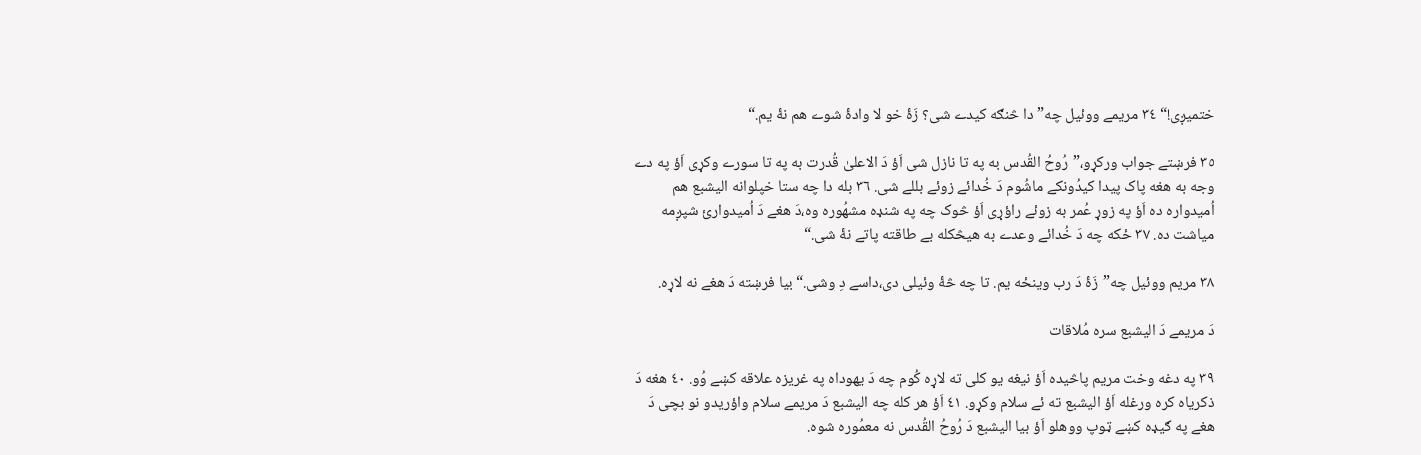ختميږى!“ ٣٤ مريمے ووئيل چه”دا څنګه کيدے شى؟ زَۀ خو لا وادۀ شوے هم نۀ يم.“

٣٥ فرښتے جواب ورکړو،”رُوحُ القُدس به په تا نازل شى اَؤ دَ الاعلىٰ قُدرت به په تا سورے وکړى اَؤ په دے وجه به هغه پاک پيدا کيدُونکے ماشُوم دَ خُدائے زوئے بللے شى. ٣٦ بله دا چه ستا خپلوانه اليشبع هم اُميدواره ده اَؤ په زوړ عُمر به زوئے راؤړى اَؤ څوک چه په شنډه مشهُوره وه،دَ هغے دَ اُميدوارئ شپږمه مياشت ده. ٣٧ ځکه چه دَ خُدائے وعدے به هيڅکله بے طاقته پاتے نۀ شى.“

٣٨ مريم ووئيل چه”زَۀ دَ رب وينځه يم. تا چه څۀ وئيلى دى،داسے دِ وشى.“بيا فرښته دَ هغے نه لاړه.

دَ مريمے دَ اليشبع سره مُلاقات

٣٩ په دغه وخت مريم پاڅيده اَؤ نيغه يو کلى ته لاړه کُوم چه دَ يهوداه په غريزه علاقه کښے وُو. ٤٠ هغه دَ ذکرياه کره ورغله اَؤ اليشبع ته ئے سلام وکړو. ٤١ اَؤ هر کله چه اليشبع دَ مريمے سلام واؤريدو نو بچى دَ هغے په ګيډه کښے ټوپ ووهلو اَؤ بيا اليشبع دَ رُوحُ القُدس نه معمُوره شوه.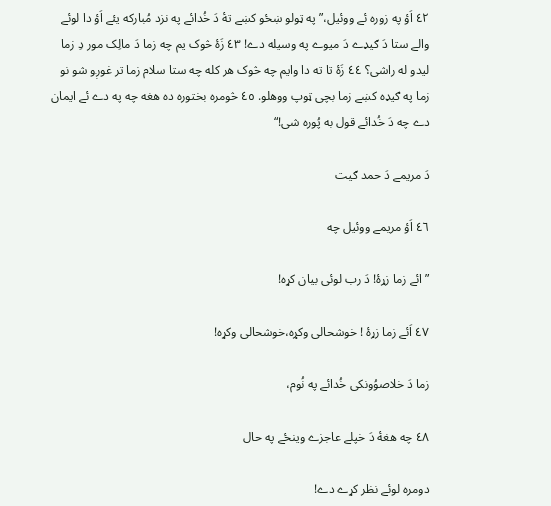٤٢ اَؤ په زوره ئے ووئيل،”په ټولو ښځو کښے تۀ دَ خُدائے په نزد مُبارکه يئے اَؤ دا لوئے والے ستا دَ ګيډے دَ ميوے په وسيله دے! ٤٣ زَۀ څوک يم چه زما دَ مالِک مور دِ زما ليدو له راشى؟ ٤٤ زَۀ تا ته دا وايم چه څوک هر کله چه ستا سلام زما تر غوږو شو نو زما په ګيډه کښے زما بچى ټوپ ووهلو. ٤٥ څومره بختوره ده هغه چه په دے ئے ايمان دے چه دَ خُدائے قول به پُوره شى!“

دَ مريمے دَ حمد ګيت

٤٦ اَؤ مريمے ووئيل چه

”ائے زما زړۀ! دَ رب لوئى بيان کړه!

٤٧ اَئے زما زړۀ ! خوشحالى وکړه،خوشحالى وکړه!

زما دَ خلاصوُونکى خُدائے په نُوم،

٤٨ چه هغۀ دَ خپلے عاجزے وينځے په حال

دومره لوئے نظر کړے دے!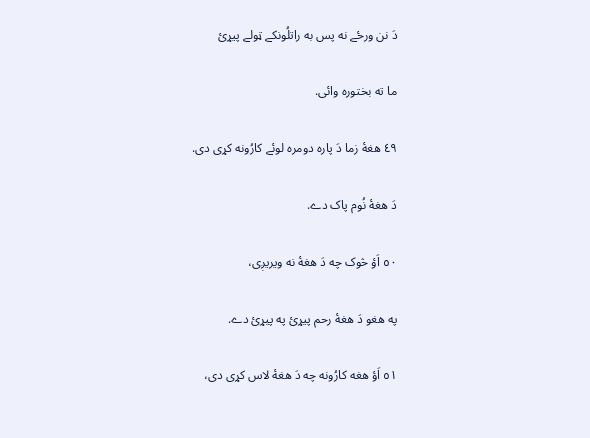دَ نن ورځے نه پس به راتلُونکے ټولے پيړئ

ما ته بختوره وائى.

٤٩ هغۀ زما دَ پاره دومره لوئے کارُونه کړى دى.

دَ هغۀ نُوم پاک دے.

٥٠ اَؤ څوک چه دَ هغۀ نه ويريږى،

په هغو دَ هغۀ رحم پيړئ په پيړئ دے.

٥١ اَؤ هغه کارُونه چه دَ هغۀ لاس کړى دى،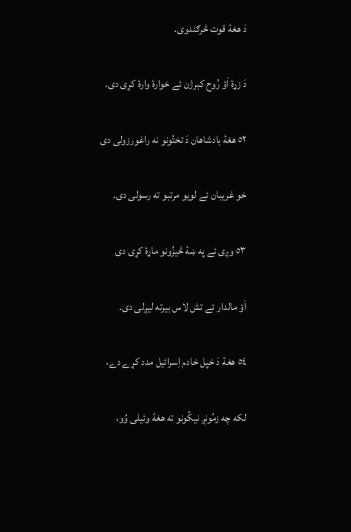دَ هغۀ قوت څرګندوى.

دَ زړۀ اَؤ رُوح کبرژن ئے خوارۀ وارۀ کړى دى.

٥٢ هغۀ بادشاهان دَ تختُونو نه راغورزولى دى

خو غريبان ئے لويو مرتبو ته رسولى دى.

٥٣ وږى ئے په ښۀ څيزُونو ماړۀ کړى دى

اَؤ مالدار ئے تش لاس بيرته ليږلى دى.

٥٤ هغۀ دَ خپل خادم اِسرائيل مدد کړے دے،

لکه چه زمُونږ نيکُونو ته هغۀ وئيلى وُو،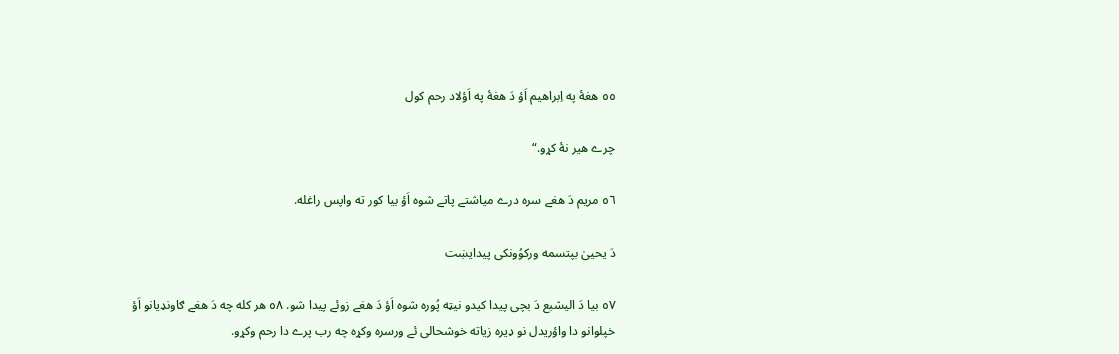٥٥ هغۀ په اِبراهيم اَؤ دَ هغۀ په اَؤلاد رحم کول

چرے هير نۀ کړو.“

٥٦ مريم دَ هغے سره درے مياشتے پاتے شوه اَؤ بيا کور ته واپس راغله.

دَ يحيىٰ بپتسمه ورکوُونکى پيدايښت

٥٧ بيا دَ اليشبع دَ بچى پيدا کيدو نيټه پُوره شوه اَؤ دَ هغے زوئے پيدا شو. ٥٨ هر کله چه دَ هغے ګاونډيانو اَؤ خپلوانو دا واؤريدل نو ډيره زياته خوشحالى ئے ورسره وکړه چه رب پرے دا رحم وکړو.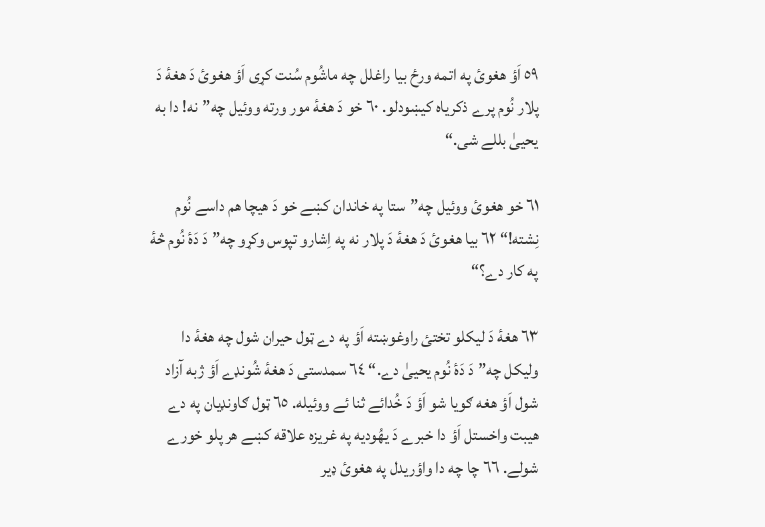٥٩ اَؤ هغوئ په اتمه ورځ بيا راغلل چه ماشُوم سُنت کړى اَؤ هغوئ دَ هغۀ دَ پلار نُوم پرے ذکرياه کيښودلو. ٦٠ خو دَ هغۀ مور ورته ووئيل چه”نه! دا به يحيىٰ بللے شى.“

٦١ خو هغوئ ووئيل چه”ستا په خاندان کښے خو دَ هيچا هم داسے نُوم نِشته!“ ٦٢ بيا هغوئ دَ هغۀ دَ پلار نه په اِشارو تپوس وکړو چه”دَ دَۀ نُوم څۀ په کار دے؟“

٦٣ هغۀ دَ ليکلو تختئ راوغوښته اَؤ په دے ټول حيران شول چه هغۀ دا وليکل چه”دَ دَۀ نُوم يحيىٰ دے.“ ٦٤ سمدستى دَ هغۀ شُونډے اَؤ ژبه آزاد شول اَؤ هغه ګويا شو اَؤ دَ خُدائے ثنا ئے ووئيله. ٦٥ ټول ګاونډيان په دے هيبت واخستل اَؤ دا خبرے دَ يهُوديه په غريزه علاقه کښے هر پلو خورے شولے. ٦٦ چا چه دا واؤريدل په هغوئ ډير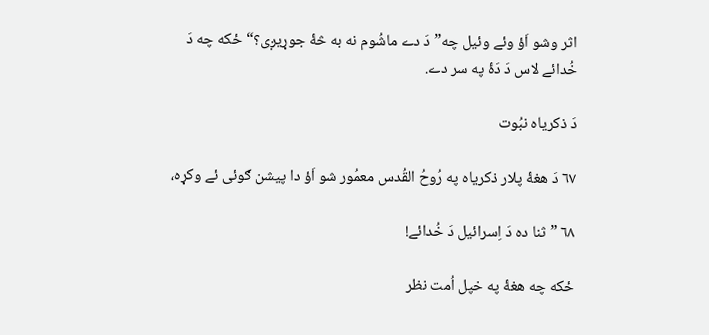اثر وشو اَؤ وئے وئيل چه”دَ دے ماشُوم نه به څۀ جوړيږى؟“ځکه چه دَ خُدائے لاس دَ دَۀ په سر دے.

دَ ذکرياه نبُوت

٦٧ دَ هغۀ پلار ذکرياه په رُوحُ القُدس معمُور شو اَؤ دا پيشن ګوئى ئے وکړه،

٦٨ ”ثنا ده دَ اِسرائيل دَ خُدائے!

ځکه چه هغۀ په خپل اُمت نظر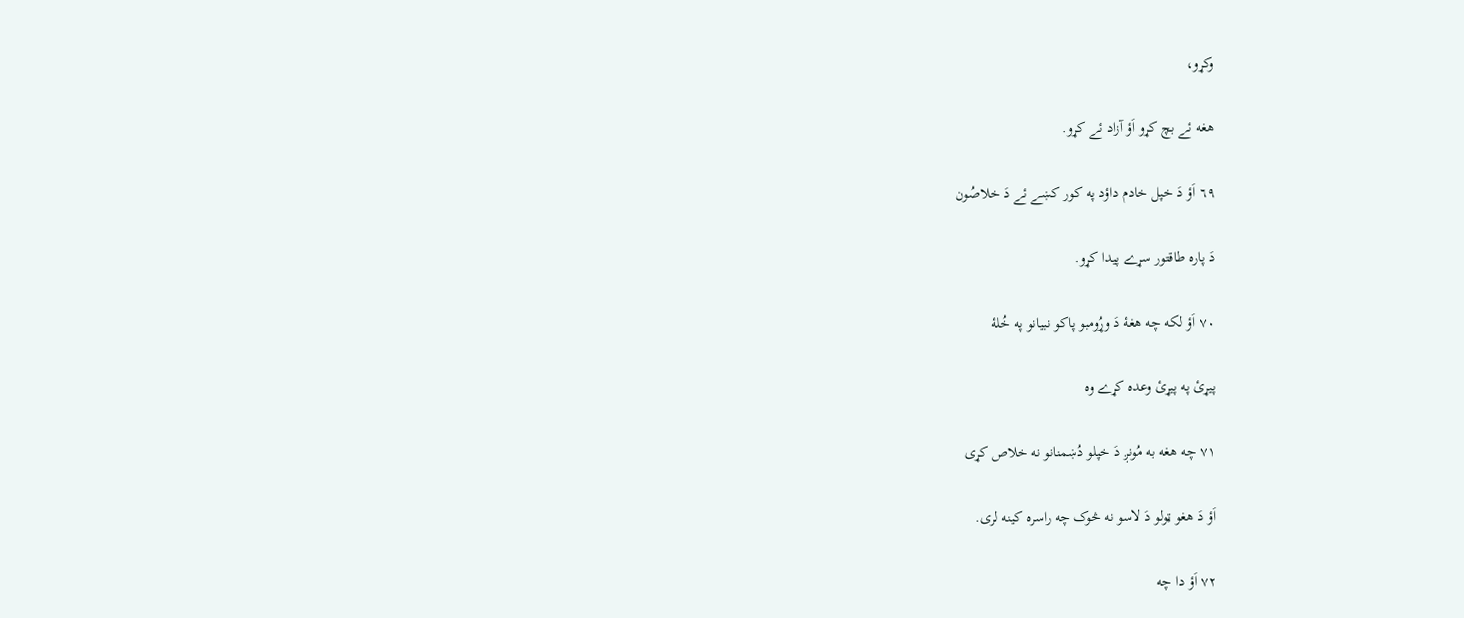وکړو،

هغه ئے بچ کړو اَؤ آزاد ئے کړو.

٦٩ اَؤ دَ خپل خادم داؤد په کور کښے ئے دَ خلاصُون

دَ پاره طاقتور سړے پيدا کړو.

٧٠ اَؤ لکه چه هغۀ دَ وړُومبو پاکو نبيانو په خُلۀ

پيړئ په پيړئ وعده کړے وه

٧١ چه هغه به مُونږ دَ خپلو دُښمنانو نه خلاص کړى

اَؤ دَ هغو ټولو دَ لاسو نه څوک چه راسره کينه لرى.

٧٢ اَؤ دا چه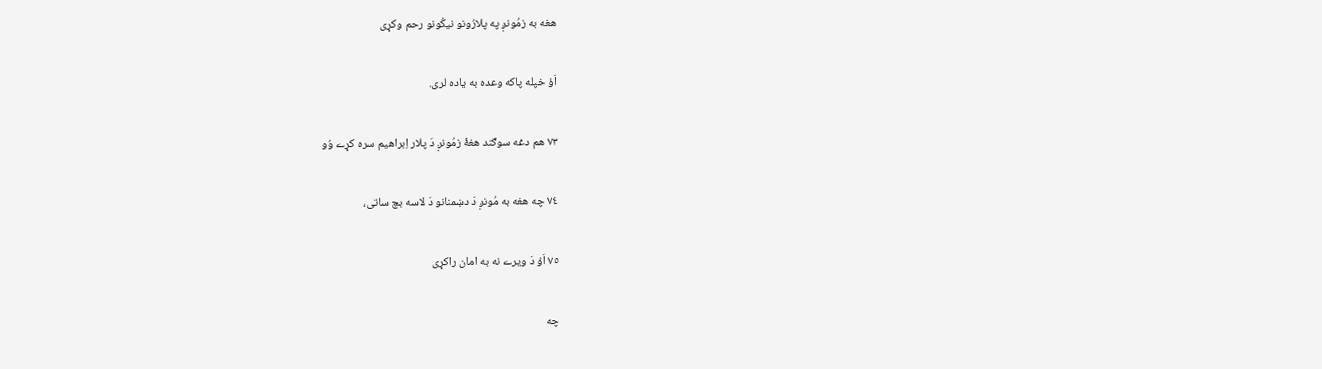هغه به زمُونږ په پلارُونو نيکُونو رحم وکړى

اَؤ خپله پاکه وعده به ياده لرى.

٧٣ هم دغه سوګند هغۀ زمُونږ دَ پلار اِبراهيم سره کړے وُو

٧٤ چه هغه به مُونږ دَ دښمنانو دَ لاسه بچ ساتى،

٧٥ اَؤ دَ ويرے نه به امان راکړى

چه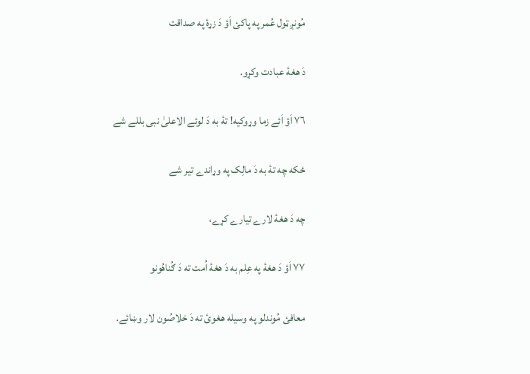مُونږ ټول عُمر په پاکئ اَؤ دَ زړۀ په صداقت

دَ هغۀ عبادت وکړو.

٧٦ اَؤ اَئے زما وړوکيه! تۀ به دَ لوئے الاعلىٰ نبى بللے شے

ځکه چه تۀ به دَ مالِک په وړاندے تير شے

چه دَ هغۀ لارے تيارے کړے،

٧٧ اَؤ دَ هغۀ په عِلم به دَ هغۀ اُمت ته دَ ګُناهُونو

معافئ مُوندلو په وسيله هغوئ ته دَ خلاصُون لار وښائے.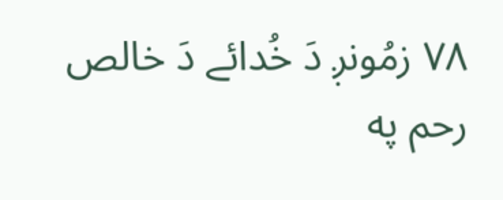٧٨ زمُونږ دَ خُدائے دَ خالص رحم په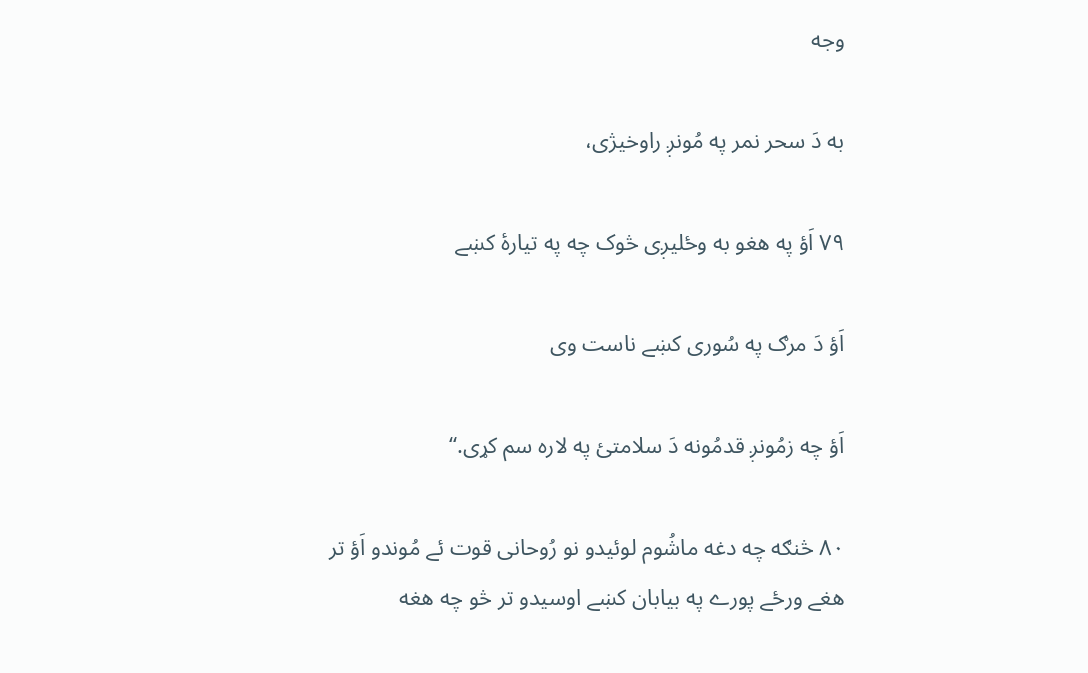وجه

به دَ سحر نمر په مُونږ راوخيژى،

٧٩ اَؤ په هغو به وځليږى څوک چه په تيارۀ کښے

اَؤ دَ مرګ په سُورى کښے ناست وى

اَؤ چه زمُونږ قدمُونه دَ سلامتئ په لاره سم کړى.“

٨٠ څنګه چه دغه ماشُوم لوئيدو نو رُوحانى قوت ئے مُوندو اَؤ تر هغے ورځے پورے په بيابان کښے اوسيدو تر څو چه هغه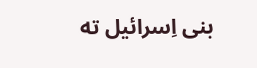بنى اِسرائيل ته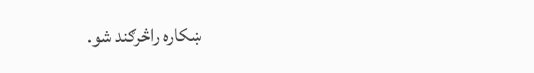ښکاره راڅرګند شو.